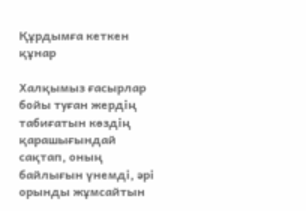Құрдымға кеткен құнар

Халқымыз ғасырлар бойы туған жердің табиғатын көздің қарашығындай сақтап, оның байлығын үнемді, әрі орынды жұмсайтын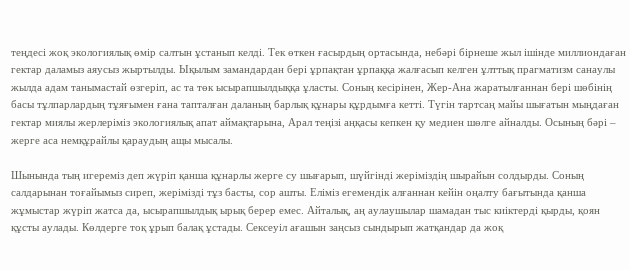теңдесі жоқ экологиялық өмір салтын ұстанып келді. Тек өткен ғасырдың ортасында, небәрі бірнеше жыл ішінде миллиондаған гектар даламыз аяусыз жыртылды. Ықылым замандардан бері ұрпақтан ұрпаққа жалғасып келген ұлттық прагматизм санаулы жылда адам танымастай өзгеріп, ас та төк ысырапшылдыққа ұласты. Соның кесірінен, Жер-Ана жаратылғаннан бері шөбінің басы тұлпарлардың тұяғымен ғана тапталған даланың барлық құнары құрдымға кетті. Түгін тартсаң майы шығатын мыңдаған гектар миялы жерлеріміз экологиялық апат аймақтарына, Арал теңізі аңқасы кепкен қу медиен шөлге айналды. Осының бәрі – жерге аса немқұрайлы қараудың ащы мысалы.

Шынында тың игереміз деп жүріп қанша құнарлы жерге су шығарып, шүйгінді жеріміздің шырайын солдырды. Соның салдарынан тоғайымыз сиреп, жерімізді тұз басты, сор ашты. Еліміз егемендік алғаннан кейін оңалту бағытында қанша жұмыстар жүріп жатса да, ысырапшылдық ырық берер емес. Айталық, аң аулаушылар шамадан тыс киіктерді қырды, қоян құсты аулады. Көлдерге тоқ ұрып балақ ұстады. Сексеуіл ағашын заңсыз сындырып жатқандар да жоқ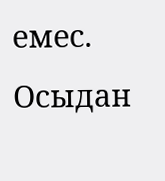емес. Осыдан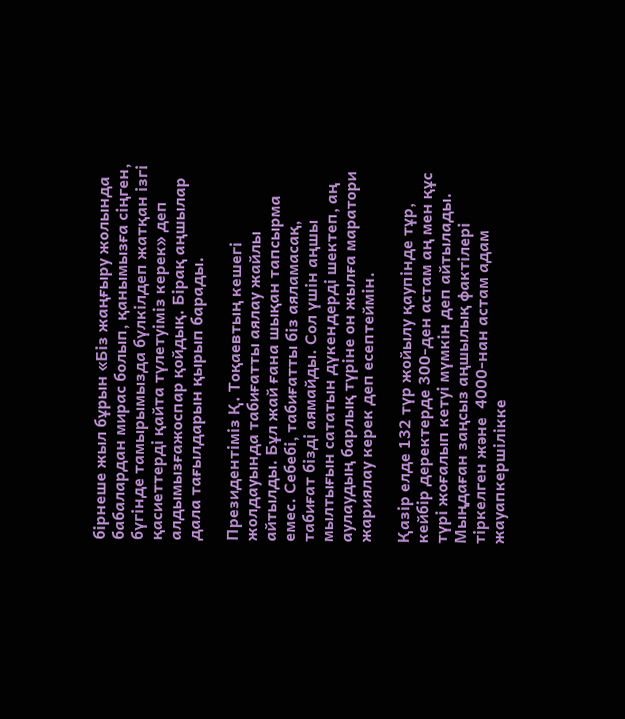бірнеше жыл бұрын «Біз жаңғыру жолында бабалардан мирас болып, қанымызға сіңген, бүгінде тамырымызда бүлкілдеп жатқан ізгі қасиеттерді қайта түлетуіміз керек» деп алдымызғажоспар қойдық. Бірақ аңшылар дала тағылдарын қырып барады.

Президентіміз Қ. Тоқаевтың кешегі жолдауында табиғатты аялау жайлы айтылды. Бұл жай ғана шықан тапсырма емес. Себебі, табиғатты біз аяламасақ, табиғат бізді аямайды. Сол үшін аңшы мылтығын сататын дүкендерді шектеп, аң аулаудың барлық түріне он жылға маратори жариялау керек деп есептеймін.

Қазір елде 132 түр жойылу қаупінде тұр, кейбір деректерде 300-ден астам аң мен құс түрі жоғалып кетуі мүмкін деп айтылады.  Мыңдаған заңсыз аңшылық фактілері тіркелген және  4000-нан астам адам жауапкершілікке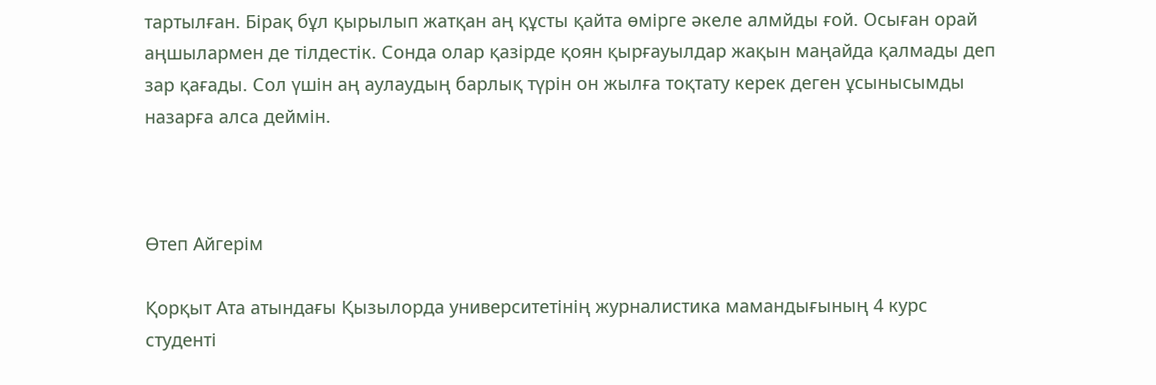тартылған. Бірақ бұл қырылып жатқан аң құсты қайта өмірге әкеле алмйды ғой. Осыған орай аңшылармен де тілдестік. Сонда олар қазірде қоян қырғауылдар жақын маңайда қалмады деп зар қағады. Сол үшін аң аулаудың барлық түрін он жылға тоқтату керек деген ұсынысымды назарға алса деймін.



Өтеп Айгерім

Қорқыт Ата атындағы Қызылорда университетінің журналистика мамандығының 4 курс студенті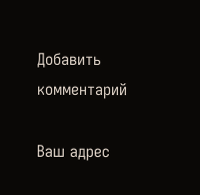Добавить комментарий

Ваш адрес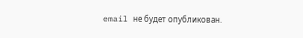email не будет опубликован.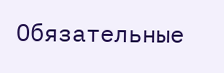Обязательные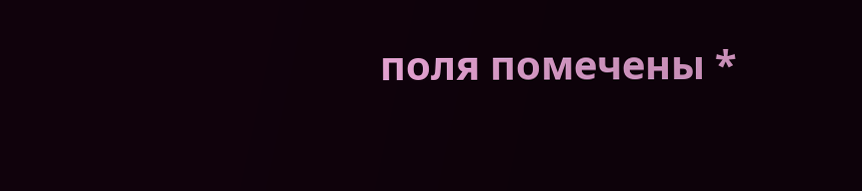поля помечены *